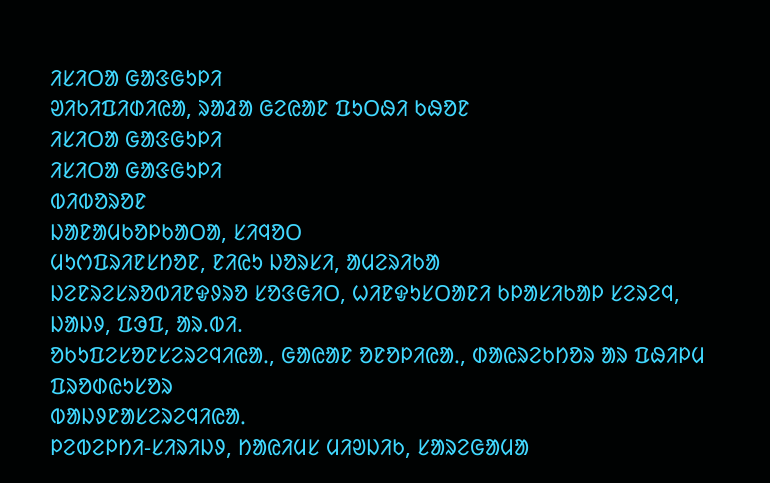ᱤᱥᱤᱛᱟ ᱜᱟᱝᱜᱩᱞᱤ
ᱣᱤᱠᱤᱯᱤᱰᱤᱭᱟ, ᱨᱟᱲᱟ ᱜᱮᱭᱟᱱ ᱯᱩᱛᱷᱤ ᱠᱷᱚᱱ
ᱤᱥᱤᱛᱟ ᱜᱟᱝᱜᱩᱞᱤ
ᱤᱥᱤᱛᱟ ᱜᱟᱝᱜᱩᱞᱤ
ᱵᱤᱵᱚᱨᱚᱱ
ᱡᱟᱱᱟᱢᱠᱚᱞᱠᱟᱛᱟ, ᱥᱤᱧᱚᱛ
ᱢᱩᱬᱯᱨᱤᱱᱥᱴᱚᱱ, ᱱᱤᱭᱩ ᱡᱚᱨᱥᱤ, ᱟᱢᱮᱨᱤᱠᱟ
ᱡᱮᱱᱨᱮᱥᱨᱚᱵᱤᱱᱫᱽᱨᱚ ᱥᱚᱝᱜᱤᱛ, ᱦᱤᱱᱫᱩᱥᱛᱟᱱᱤ ᱠᱞᱟᱥᱤᱠᱟᱞ ᱥᱮᱨᱮᱧ, ᱡᱟᱡᱽ, ᱯᱳᱯ, ᱟᱨ.ᱵᱤ.
ᱚᱠᱩᱯᱮᱥᱚᱱᱥᱮᱨᱮᱧᱤᱭᱟᱹ, ᱜᱟᱭᱟᱱ ᱚᱱᱚᱞᱤᱭᱟᱹ, ᱰᱟᱭᱨᱮᱠᱴᱚᱨ ᱟᱨ ᱯᱷᱤᱞᱢ ᱯᱨᱚᱰᱭᱩᱥᱚᱨ
ᱵᱟᱡᱽᱱᱟᱥᱮᱨᱮᱧᱤᱭᱟᱹ
ᱞᱮᱵᱮᱞᱴᱤ-ᱥᱤᱨᱤᱡᱽ, ᱴᱟᱭᱤᱢᱥ ᱢᱤᱣᱡᱤᱠ, ᱥᱟᱨᱮᱜᱟᱢᱟ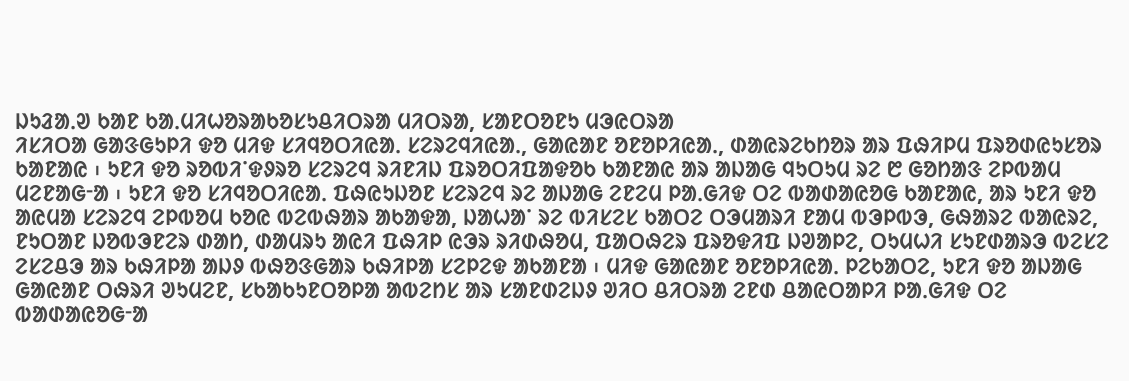ᱡᱩᱲᱟᱹᱣ ᱠᱟᱱ ᱠᱟᱹᱢᱤᱦᱚᱨᱟᱠᱚᱥᱩᱪᱤᱛᱨᱟ ᱢᱤᱛᱨᱟ, ᱥᱟᱱᱛᱚᱱᱩ ᱢᱳᱭᱛᱨᱟ
ᱤᱥᱤᱛᱟ ᱜᱟᱝᱜᱩᱞᱤ ᱫᱚ ᱢᱤᱫ ᱥᱤᱧᱚᱛᱤᱭᱟᱹ ᱥᱮᱨᱮᱧᱤᱭᱟᱹ, ᱜᱟᱭᱟᱱ ᱚᱱᱚᱞᱤᱭᱟᱹ, ᱰᱟᱭᱨᱮᱠᱴᱚᱨ ᱟᱨ ᱯᱷᱤᱞᱢ ᱯᱨᱚᱰᱭᱩᱥᱚᱨ ᱠᱟᱱᱟᱭ ᱾ ᱩᱱᱤ ᱫᱚ ᱨᱚᱵᱤᱸᱫᱽᱨᱚ ᱥᱮᱨᱮᱧ ᱨᱤᱱᱤᱡ ᱯᱨᱚᱛᱤᱯᱟᱫᱚᱠ ᱠᱟᱱᱟᱭ ᱟᱨ ᱟᱡᱟᱜ ᱧᱩᱛᱩᱢ ᱨᱮ ᱘ ᱜᱚᱴᱟᱝ ᱮᱞᱵᱟᱢ ᱢᱮᱱᱟᱜᱼᱟ ᱾ ᱩᱱᱤ ᱫᱚ ᱥᱤᱧᱚᱛᱤᱭᱟᱹ ᱯᱷᱭᱩᱡᱚᱱ ᱥᱮᱨᱮᱧ ᱨᱮ ᱟᱡᱟᱜ ᱮᱱᱮᱢ ᱞᱟᱹᱜᱤᱫ ᱛᱮ ᱵᱟᱰᱟᱭᱚᱜ ᱠᱟᱱᱟᱭ, ᱟᱨ ᱩᱱᱤ ᱫᱚ ᱟᱭᱢᱟ ᱥᱮᱨᱮᱧ ᱮᱞᱵᱚᱢ ᱠᱚᱭ ᱵᱮᱵᱷᱟᱨ ᱟᱠᱟᱫᱟ, ᱡᱟᱦᱟᱸ ᱨᱮ ᱵᱤᱥᱮᱥ ᱠᱟᱛᱮ ᱛᱳᱢᱟᱨᱤ ᱱᱟᱢ ᱵᱳᱞᱵᱳ, ᱜᱷᱟᱨᱮ ᱵᱟᱭᱨᱮ, ᱱᱩᱛᱟᱱ ᱡᱚᱵᱳᱱᱮᱨ ᱰᱟᱴ, ᱰᱟᱢᱨᱩ ᱟᱭᱤ ᱯᱷᱤᱞ ᱭᱳᱨ ᱨᱤᱰᱷᱚᱢ, ᱯᱟᱛᱷᱮᱨ ᱯᱨᱚᱫᱤᱯ ᱡᱣᱟᱞᱮ, ᱛᱩᱢᱦᱤ ᱥᱩᱱᱰᱟᱨᱳ ᱵᱮᱥᱮ ᱮᱥᱮᱪᱳ ᱟᱨ ᱠᱷᱤᱞᱟ ᱟᱡᱽ ᱵᱷᱚᱝᱜᱟᱨ ᱠᱷᱤᱞᱟ ᱥᱮᱞᱮᱫ ᱟᱠᱟᱱᱟ ᱾ ᱢᱤᱫ ᱜᱟᱭᱟᱱ ᱚᱱᱚᱞᱤᱭᱟᱹ ᱞᱮᱠᱟᱛᱮ, ᱩᱱᱤ ᱫᱚ ᱟᱡᱟᱜ ᱜᱟᱭᱟᱱ ᱛᱷᱨᱤ ᱣᱩᱢᱮᱱ, ᱥᱠᱟᱠᱩᱱᱛᱚᱞᱟ ᱟᱵᱮᱴᱥ ᱟᱨ ᱥᱟᱱᱰᱮᱡᱽ ᱣᱤᱛ ᱪᱤᱛᱨᱟ ᱮᱱᱰ ᱪᱟᱭᱛᱟᱞᱤ ᱞᱟᱹᱜᱤᱫ ᱛᱮ ᱵᱟᱰᱟᱭᱚᱜᱼᱟ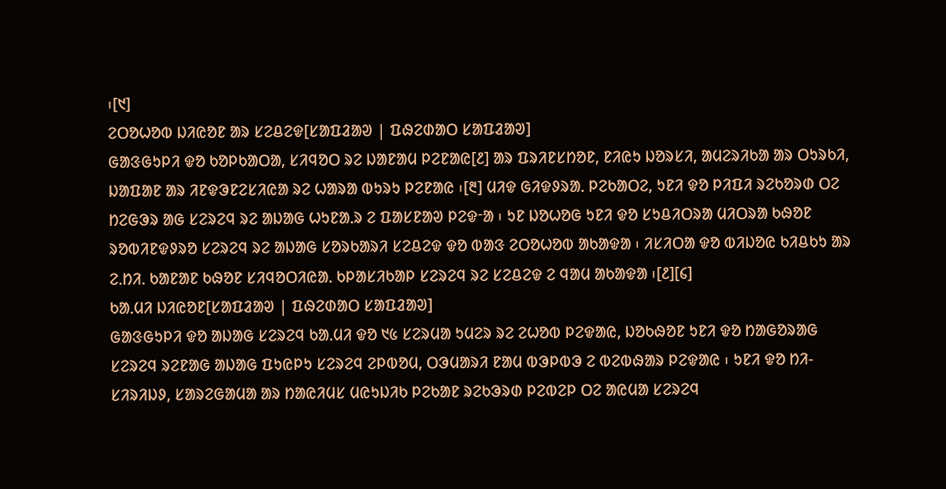᱾[᱑]
ᱮᱛᱚᱦᱚᱵ ᱡᱤᱭᱚᱱ ᱟᱨ ᱥᱮᱪᱮᱫ[ᱥᱟᱯᱲᱟᱣ | ᱯᱷᱮᱰᱟᱛ ᱥᱟᱯᱲᱟᱣ]
ᱜᱟᱝᱜᱩᱞᱤ ᱫᱚ ᱠᱚᱞᱠᱟᱛᱟ, ᱥᱤᱧᱚᱛ ᱨᱮ ᱡᱟᱱᱟᱢ ᱞᱮᱱᱟᱭ[᱒] ᱟᱨ ᱯᱨᱤᱱᱥᱴᱚᱱ, ᱱᱤᱭᱩ ᱡᱚᱨᱥᱤ, ᱟᱢᱮᱨᱤᱠᱟ ᱟᱨ ᱛᱩᱨᱠᱤ, ᱡᱟᱯᱟᱱ ᱟᱨ ᱤᱱᱫᱳᱱᱮᱥᱤᱭᱟ ᱨᱮ ᱦᱟᱨᱟ ᱵᱩᱨᱩ ᱞᱮᱱᱟᱭ ᱾[᱓] ᱢᱤᱫ ᱜᱤᱫᱽᱨᱟᱹ ᱞᱮᱠᱟᱛᱮ, ᱩᱱᱤ ᱫᱚ ᱞᱤᱯᱤ ᱨᱮᱠᱚᱨᱰ ᱛᱮ ᱴᱮᱜᱳᱨ ᱟᱜ ᱥᱮᱨᱮᱧ ᱨᱮ ᱟᱡᱟᱜ ᱦᱩᱱᱟᱹᱨ ᱮ ᱯᱟᱥᱱᱟᱣ ᱞᱮᱫᱼᱟ ᱾ ᱩᱱ ᱡᱚᱦᱚᱜ ᱩᱱᱤ ᱫᱚ ᱥᱩᱪᱤᱛᱨᱟ ᱢᱤᱛᱨᱟ ᱠᱷᱚᱱ ᱨᱚᱵᱤᱱᱫᱽᱨᱚ ᱥᱮᱨᱮᱧ ᱨᱮ ᱟᱡᱟᱜ ᱥᱚᱨᱠᱟᱨᱤ ᱥᱮᱪᱮᱫ ᱫᱚ ᱵᱟᱝ ᱮᱛᱚᱦᱚᱵ ᱟᱠᱟᱫᱟ ᱾ ᱤᱥᱤᱛᱟ ᱫᱚ ᱵᱤᱡᱚᱭ ᱠᱤᱪᱠᱩ ᱟᱨ ᱮ.ᱴᱤ. ᱠᱟᱱᱟᱱ ᱠᱷᱚᱱ ᱥᱤᱧᱚᱛᱤᱭᱟᱹ ᱠᱞᱟᱥᱤᱠᱟᱞ ᱥᱮᱨᱮᱧ ᱨᱮ ᱥᱮᱪᱮᱫ ᱮ ᱧᱟᱢ ᱟᱠᱟᱫᱟ ᱾[᱒][᱔]
ᱠᱟᱹᱢᱤ ᱡᱤᱭᱚᱱ[ᱥᱟᱯᱲᱟᱣ | ᱯᱷᱮᱰᱟᱛ ᱥᱟᱯᱲᱟᱣ]
ᱜᱟᱝᱜᱩᱞᱤ ᱫᱚ ᱟᱡᱟᱜ ᱥᱮᱨᱮᱧ ᱠᱟᱹᱢᱤ ᱫᱚ ᱑᱕ ᱥᱮᱨᱢᱟ ᱩᱢᱮᱨ ᱨᱮ ᱮᱦᱚᱵ ᱞᱮᱫᱟᱭ, ᱡᱚᱠᱷᱚᱱ ᱩᱱᱤ ᱫᱚ ᱴᱟᱜᱚᱨᱟᱜ ᱥᱮᱨᱮᱧ ᱨᱮᱱᱟᱜ ᱟᱡᱟᱜ ᱯᱩᱭᱞᱩ ᱥᱮᱨᱮᱧ ᱮᱞᱵᱚᱢ, ᱛᱳᱢᱟᱨᱤ ᱱᱟᱢ ᱵᱳᱞᱵᱳ ᱮ ᱵᱮᱵᱷᱟᱨ ᱞᱮᱫᱟᱭ ᱾ ᱩᱱᱤ ᱫᱚ ᱴᱤ-ᱥᱤᱨᱤᱡᱽ, ᱥᱟᱨᱮᱜᱟᱢᱟ ᱟᱨ ᱴᱟᱭᱤᱢᱥ ᱢᱭᱩᱡᱤᱠ ᱞᱮᱠᱟᱱ ᱨᱮᱠᱳᱨᱰ ᱞᱮᱵᱮᱞ ᱛᱮ ᱟᱭᱢᱟ ᱥᱮᱨᱮᱧ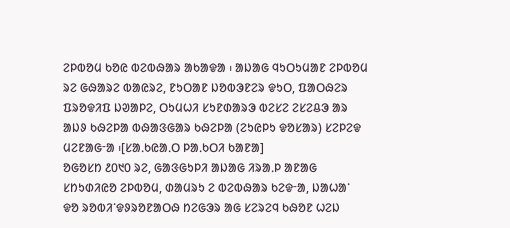ᱮᱞᱵᱚᱢ ᱠᱚᱭ ᱵᱮᱵᱷᱟᱨ ᱟᱠᱟᱫᱟ ᱾ ᱟᱡᱟᱜ ᱧᱩᱛᱩᱢᱟᱱ ᱮᱞᱵᱚᱢ ᱨᱮ ᱜᱷᱟᱨᱮ ᱵᱟᱭᱨᱮ, ᱱᱩᱛᱟᱱ ᱡᱚᱵᱳᱱᱮᱨ ᱫᱩᱛ, ᱯᱟᱛᱷᱮᱨ ᱯᱨᱚᱫᱤᱯ ᱡᱣᱟᱞᱮ, ᱛᱩᱢᱦᱤ ᱥᱩᱱᱰᱟᱨᱳ ᱵᱮᱥᱮ ᱮᱥᱮᱪᱳ ᱟᱨ ᱟᱡᱽ ᱠᱷᱮᱞᱟ ᱵᱷᱟᱝᱜᱟᱨ ᱠᱷᱮᱞᱟ (ᱮᱩᱭᱞᱩ ᱫᱚᱥᱟᱨ) ᱥᱮᱞᱮᱫ ᱢᱮᱱᱟᱜᱼᱟ ᱾[ᱥᱟᱹᱠᱭᱟᱹᱛ ᱞᱟᱹᱠᱛᱤ ᱠᱟᱱᱟ]
ᱚᱜᱚᱥᱴ ᱒᱐᱑᱐ ᱨᱮ, ᱜᱟᱝᱜᱩᱞᱤ ᱟᱡᱟᱜ ᱤᱨᱟᱹᱞ ᱟᱱᱟᱜ ᱥᱴᱩᱰᱤᱭᱚ ᱮᱞᱵᱚᱢ, ᱰᱟᱢᱨᱩ ᱮ ᱵᱮᱵᱷᱟᱨ ᱠᱮᱫᱼᱟ, ᱡᱟᱦᱟᱸ ᱫᱚ ᱨᱚᱵᱤᱸᱫᱽᱨᱚᱱᱟᱛᱷ ᱴᱮᱜᱳᱨ ᱟᱜ ᱥᱮᱨᱮᱧ ᱠᱷᱚᱱ ᱦᱮᱡ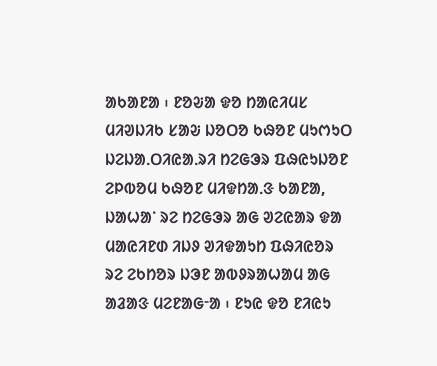ᱟᱠᱟᱱᱟ ᱾ ᱱᱚᱶᱟ ᱫᱚ ᱴᱟᱭᱤᱢᱥ ᱢᱤᱣᱡᱤᱠ ᱥᱟᱶ ᱡᱚᱛᱚ ᱠᱷᱚᱱ ᱢᱩᱬᱩᱛ ᱡᱮᱡᱟᱹᱛᱤᱭᱟᱹᱨᱤ ᱴᱮᱜᱳᱨ ᱯᱷᱭᱩᱡᱚᱱ ᱮᱞᱵᱚᱢ ᱠᱷᱚᱱ ᱢᱤᱫᱴᱟᱹᱝ ᱠᱟᱱᱟ, ᱡᱟᱦᱟᱸ ᱨᱮ ᱴᱮᱜᱳᱨ ᱟᱜ ᱣᱮᱭᱟᱨ ᱫᱟ ᱢᱟᱭᱤᱱᱰ ᱤᱡᱽ ᱣᱤᱫᱟᱩᱴ ᱯᱷᱤᱭᱚᱨ ᱨᱮ ᱮᱠᱴᱚᱨ ᱡᱳᱱ ᱟᱵᱽᱨᱟᱦᱟᱢ ᱟᱜ ᱟᱲᱟᱝ ᱢᱮᱱᱟᱜᱼᱟ ᱾ ᱱᱩᱭ ᱫᱚ ᱱᱤᱭᱩ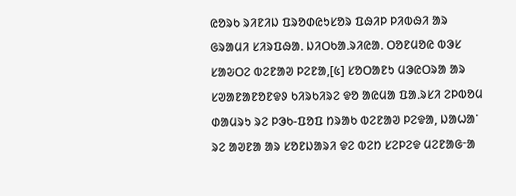ᱭᱚᱨᱠ ᱨᱤᱱᱤᱡ ᱯᱨᱚᱰᱭᱩᱥᱚᱨ ᱯᱷᱤᱞ ᱞᱤᱵᱷᱤ ᱟᱨ ᱜᱨᱟᱢᱤ ᱥᱤᱨᱯᱷᱟᱹ ᱡᱤᱛᱠᱟᱹᱨᱤᱭᱟᱹ ᱛᱚᱱᱢᱚᱭ ᱵᱳᱥ ᱥᱟᱶᱛᱮ ᱵᱮᱱᱟᱣ ᱞᱮᱱᱟ,[᱕] ᱥᱚᱛᱟᱱᱩ ᱢᱳᱭᱛᱨᱟ ᱟᱨ ᱥᱣᱟᱱᱟᱱᱚᱱᱫᱽ ᱠᱤᱨᱠᱤᱨᱮ ᱫᱚ ᱟᱭᱢᱟ ᱯᱟᱹᱨᱥᱤ ᱮᱞᱵᱚᱢ ᱰᱟᱢᱨᱩ ᱨᱮ ᱞᱳᱠ-ᱯᱚᱯ ᱴᱨᱟᱠ ᱵᱮᱱᱟᱣ ᱞᱮᱫᱟ, ᱡᱟᱦᱟᱸ ᱨᱮ ᱟᱣᱱᱟ ᱟᱨ ᱥᱚᱱᱡᱟᱨᱤ ᱫᱮ ᱵᱮᱴ ᱥᱮᱞᱮᱫ ᱢᱮᱱᱟᱜᱼᱟ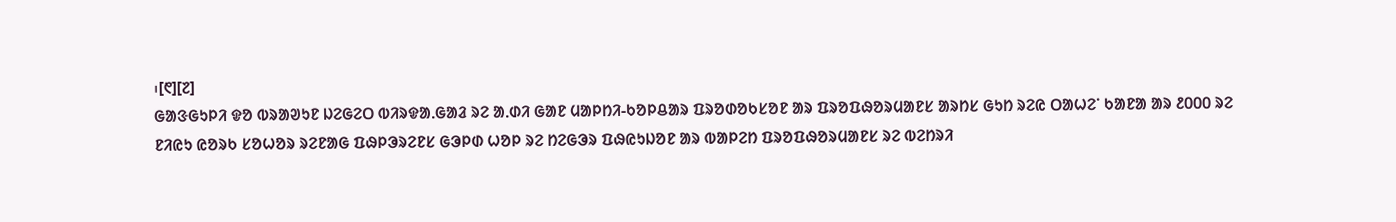᱾[᱖][᱗]
ᱜᱟᱝᱜᱩᱞᱤ ᱫᱚ ᱵᱨᱟᱣᱩᱱ ᱡᱮᱜᱮᱛ ᱵᱤᱨᱫᱟᱹᱜᱟᱲ ᱨᱮ ᱟᱹᱰᱤ ᱜᱟᱱ ᱢᱟᱞᱴᱤ-ᱠᱚᱞᱪᱟᱨ ᱯᱨᱚᱰᱚᱠᱥᱚᱱ ᱟᱨ ᱯᱨᱚᱯᱷᱚᱨᱢᱟᱱᱥ ᱟᱨᱴᱥ ᱜᱩᱴ ᱨᱮᱭ ᱛᱟᱦᱮᱸ ᱠᱟᱱᱟ ᱟᱨ ᱒᱐᱐᱐ ᱨᱮ ᱱᱤᱭᱩ ᱭᱚᱨᱠ ᱥᱚᱦᱚᱨ ᱨᱮᱱᱟᱜ ᱯᱷᱞᱳᱨᱮᱱᱥ ᱜᱳᱞᱰ ᱦᱚᱞ ᱨᱮ ᱴᱮᱜᱳᱨ ᱯᱷᱭᱩᱡᱚᱱ ᱟᱨ ᱵᱟᱞᱮᱴ ᱯᱨᱚᱯᱷᱚᱨᱢᱟᱱᱥ ᱨᱮ ᱵᱮᱴᱨᱤ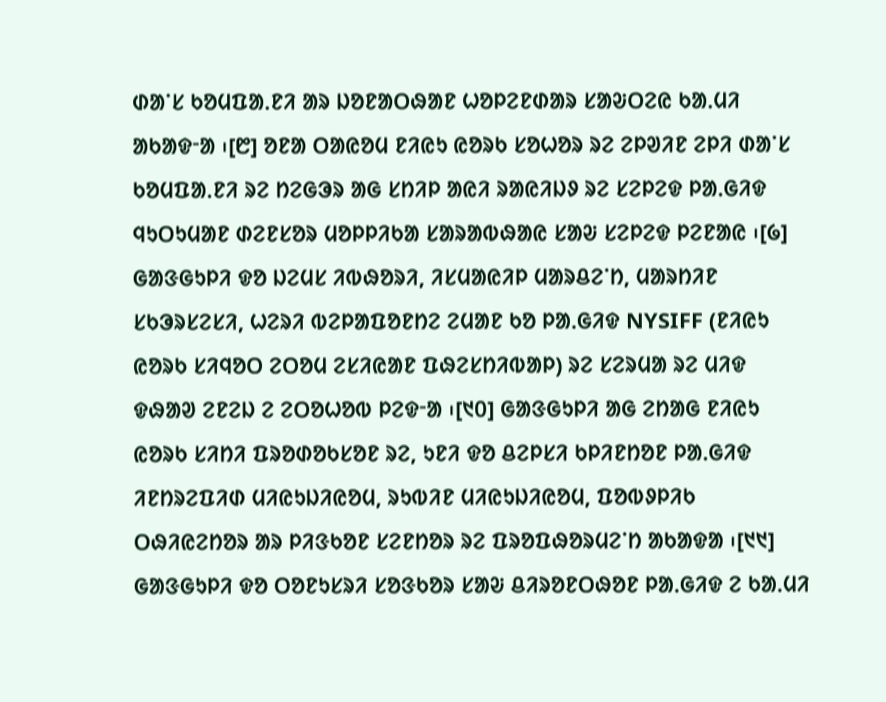ᱰᱟᱸᱥ ᱠᱚᱢᱯᱟᱹᱱᱤ ᱟᱨ ᱡᱚᱱᱟᱛᱷᱟᱱ ᱦᱚᱞᱮᱱᱰᱟᱨ ᱥᱟᱶᱛᱮᱭ ᱠᱟᱹᱢᱤ ᱟᱠᱟᱫᱼᱟ ᱾[᱘] ᱚᱱᱟ ᱛᱟᱭᱚᱢ ᱱᱤᱭᱩ ᱭᱚᱨᱠ ᱥᱚᱦᱚᱨ ᱨᱮ ᱮᱞᱣᱤᱱ ᱮᱞᱤ ᱰᱟᱸᱥ ᱠᱚᱢᱯᱟᱹᱱᱤ ᱨᱮ ᱴᱮᱜᱳᱨ ᱟᱜ ᱥᱴᱤᱞ ᱟᱭᱤ ᱨᱟᱭᱤᱡᱽ ᱨᱮ ᱥᱮᱞᱮᱫ ᱞᱟᱹᱜᱤᱫ ᱧᱩᱛᱩᱢᱟᱱ ᱰᱮᱱᱥᱚᱨ ᱢᱚᱞᱞᱤᱠᱟ ᱥᱟᱨᱟᱵᱷᱟᱭ ᱥᱟᱶ ᱥᱮᱞᱮᱫ ᱞᱮᱱᱟᱭ ᱾[᱙]
ᱜᱟᱝᱜᱩᱞᱤ ᱫᱚ ᱡᱮᱢᱥ ᱤᱵᱷᱚᱨᱤ, ᱤᱥᱢᱟᱭᱤᱞ ᱢᱟᱨᱪᱮᱸᱴ, ᱢᱟᱨᱴᱤᱱ ᱥᱠᱳᱨᱥᱮᱥᱤ, ᱦᱮᱨᱤ ᱵᱮᱞᱟᱯᱚᱱᱴᱮ ᱮᱢᱟᱱ ᱠᱚ ᱞᱟᱹᱜᱤᱫ NYSIFF (ᱱᱤᱭᱩ ᱭᱚᱨᱠ ᱥᱤᱧᱚᱛ ᱮᱛᱚᱢ ᱮᱥᱤᱭᱟᱱ ᱯᱷᱮᱥᱴᱤᱵᱟᱞ) ᱨᱮ ᱥᱮᱨᱢᱟ ᱨᱮ ᱢᱤᱫ ᱫᱷᱟᱣ ᱮᱱᱮᱡ ᱮ ᱮᱛᱚᱦᱚᱵ ᱞᱮᱫᱼᱟ ᱾[᱑᱐] ᱜᱟᱝᱜᱩᱞᱤ ᱟᱜ ᱮᱴᱟᱜ ᱱᱤᱭᱩ ᱭᱚᱨᱠ ᱥᱤᱴᱤ ᱯᱨᱚᱰᱚᱠᱥᱚᱱ ᱨᱮ, ᱩᱱᱤ ᱫᱚ ᱪᱮᱞᱥᱤ ᱠᱞᱤᱱᱴᱚᱱ ᱞᱟᱹᱜᱤᱫ ᱤᱱᱴᱨᱮᱯᱤᱰ ᱢᱤᱭᱩᱡᱤᱭᱚᱢ, ᱨᱩᱵᱤᱱ ᱢᱤᱭᱩᱡᱤᱭᱚᱢ, ᱯᱚᱵᱽᱞᱤᱠ ᱛᱷᱤᱭᱮᱴᱚᱨ ᱟᱨ ᱞᱤᱝᱠᱚᱱ ᱥᱮᱱᱴᱚᱨ ᱨᱮ ᱯᱨᱚᱯᱷᱚᱨᱢᱮᱸᱴ ᱟᱠᱟᱫᱟ ᱾[᱑᱑]
ᱜᱟᱝᱜᱩᱞᱤ ᱫᱚ ᱛᱚᱱᱩᱥᱨᱤ ᱥᱚᱝᱠᱚᱨ ᱥᱟᱶ ᱪᱤᱨᱚᱱᱛᱷᱚᱱ ᱞᱟᱹᱜᱤᱫ ᱮ ᱠᱟᱹᱢᱤ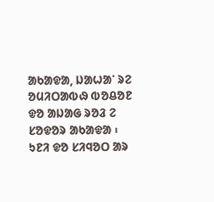ᱟᱠᱟᱫᱟ, ᱡᱟᱦᱟᱸ ᱨᱮ ᱚᱢᱤᱛᱟᱵᱷ ᱵᱚᱪᱚᱱ ᱫᱚ ᱟᱡᱟᱜ ᱨᱚᱲ ᱮ ᱥᱚᱫᱚᱨ ᱟᱠᱟᱫᱟ ᱾ ᱩᱱᱤ ᱫᱚ ᱥᱤᱧᱚᱛ ᱟᱨ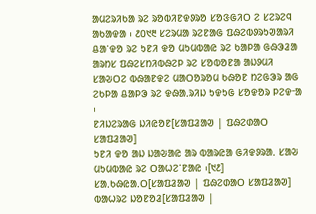ᱟᱢᱮᱨᱤᱠᱟ ᱨᱮ ᱨᱚᱵᱤᱱᱫᱽᱨᱚ ᱥᱚᱝᱜᱤᱛ ᱮ ᱥᱮᱨᱮᱧ ᱟᱠᱟᱫᱟ ᱾ ᱒᱐᱑᱓ ᱥᱮᱨᱢᱟ ᱨᱮᱱᱟᱜ ᱯᱷᱮᱵᱽᱨᱩᱣᱟᱨᱤ ᱪᱟᱸᱫᱚ ᱨᱮ ᱩᱱᱤ ᱫᱚ ᱢᱩᱢᱵᱟᱭ ᱨᱮ ᱠᱟᱞᱟ ᱜᱷᱳᱲᱟ ᱟᱨᱴᱥ ᱯᱷᱮᱥᱴᱤᱵᱷᱮᱞ ᱨᱮ ᱥᱚᱵᱚᱱᱟ ᱟᱡᱽᱢᱤ ᱥᱟᱶᱛᱮ ᱵᱷᱟᱱᱫᱮ ᱢᱟᱛᱚᱨᱚᱢ ᱠᱷᱚᱱ ᱴᱮᱜᱳᱨ ᱟᱜ ᱮᱠᱞᱟ ᱪᱟᱞᱳ ᱨᱮ ᱫᱷᱟᱹᱨᱤᱡ ᱩᱫᱩᱜ ᱥᱚᱫᱚᱨ ᱞᱮᱫᱼᱟ ᱾
ᱱᱤᱡᱮᱨᱟᱜ ᱡᱤᱭᱚᱱ[ᱥᱟᱯᱲᱟᱣ | ᱯᱷᱮᱰᱟᱛ ᱥᱟᱯᱲᱟᱣ]
ᱩᱱᱤ ᱫᱚ ᱟᱡ ᱡᱟᱶᱟᱭ ᱟᱨ ᱵᱟᱨᱭᱟ ᱜᱤᱫᱽᱨᱟᱹ ᱥᱟᱶ ᱢᱩᱢᱵᱟᱭ ᱨᱮ ᱛᱟᱦᱮᱸᱱᱟᱭ ᱾[᱑᱒]
ᱥᱟᱹᱠᱷᱭᱟᱹᱛ[ᱥᱟᱯᱲᱟᱣ | ᱯᱷᱮᱰᱟᱛ ᱥᱟᱯᱲᱟᱣ]
ᱵᱟᱦᱨᱮ ᱡᱚᱱᱚᱲ[ᱥᱟᱯᱲᱟᱣ |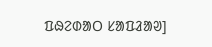ᱯᱷᱮᱰᱟᱛ ᱥᱟᱯᱲᱟᱣ]